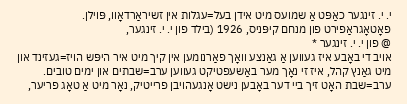י. י. זינגער כאַפּט אַ שמועס מיט אידן בעל=עגלות אין זשיראַרדאָוו, פּוילן. פאָטאָגראַפירט פון מנחם קיפּניס, 1926 (בילד פון י. י. זינגער,
@ פון י. י. זינגער *
אויב די באָבע איז געווען אַ גאַנצע וואָך פאַרנומען אין קיך מיט איר היפּש הויז=געזינד און מיט גאַנץ קהל, איז זי נאָך מער באַשעפטיקט געווען ערב=שבתים און ימים טובים.
ערב=שבת האָט זיך ביי דער באָבען נישט אָנגעהויבן פרייטיק, נאָר מיט אַ טאָג פריער,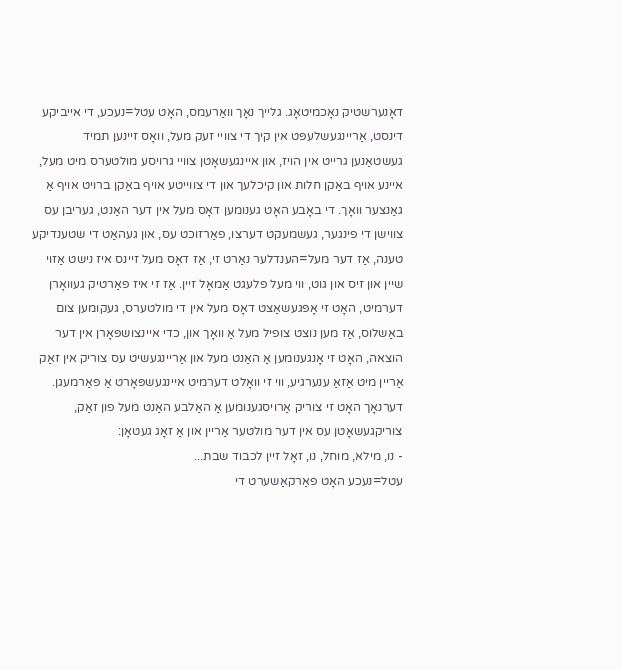דאָנערשטיק נאָכמיטאָג. גלייך נאָך וואַרעמס, האָט עטל=נעכע, די אייביקע דינסט, אַריינגעשלעפּט אין קיך די צוויי זעק מעל, וואָס זיינען תמיד געשטאַנען גרייט אין הויז, און איינגעשאָטן צוויי גרויסע מולטערס מיט מעל, איינע אויף באַקן חלות און קיכלעך און די צווייטע אויף באַקן ברויט אויף אַ גאַנצער וואָך. די באָבע האָט גענומען דאָס מעל אין דער האַנט, געריבן עס צווישן די פינגער, געשמעקט דערצו, פאַרזוכט עס, און געהאַט די שטענדיקע טענה, אַז דער מעל=הענדלער נאַרט זי, אַז דאָס מעל זיינס איז נישט אַזוי שיין און זיס און גוט, ווי מעל פלעגט אַמאָל זיין. אַז זי איז פאַרטיק געוואָרן דערמיט, האָט זי אָפּגעשאַצט דאָס מעל אין די מולטערס, געקומען צום באַשלוס, אַז מען נוצט צופיל מעל אַ וואָך און, כדי איינצושפּאָרן אין דער הוצאה, האָט זי אָנגענומען אַ האַנט מעל און אַריינגעשיט עס צוריק אין זאַק אַריין מיט אַזאַ ענערגיע, ווי זי וואָלט דערמיט איינגעשפּאָרט אַ פאַרמעגן. דערנאָך האָט זי צוריק אַרויסגענומען אַ האַלבע האַנט מעל פון זאַק, צוריקגעשאָטן עס אין דער מולטער אַריין און אַ זאָג געטאָן:
- נו, מילא, מוחל, נו, זאָל זיין לכבוד שבת...
עטל=נעכע האָט פאַרקאַשערט די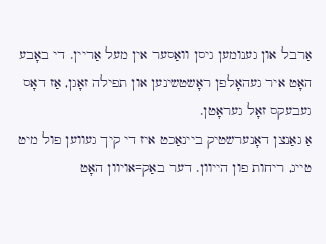אַרבל און גענומען גיסן וואַסער אין מעל אַריין. די באָבע האָט איר געהאָלפן ראָשטשינען און תפילה זאָגן, אַז דאָס געבעקס זאָל געראָטן.
אַ גאַנצן דאָנערשטיק ביינאַכט איז די קיך געווען פול מיט טייג, ריחות פון הייוון. דער באַק=אויוון האָט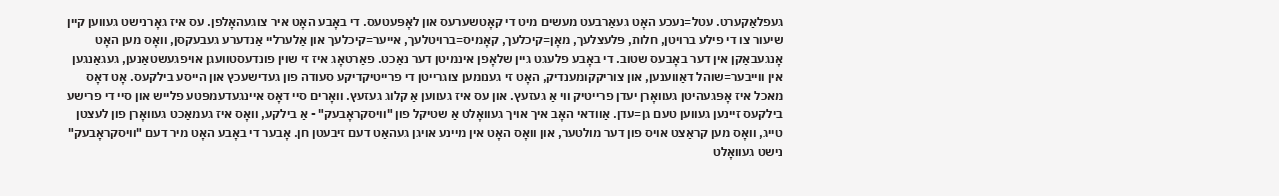געפלאַקערט. עטל=נעכע האָט געאַרבעט מעשים מיט די קאָטשערעס און לאָפּעטעס. די באָבע האָט איר צוגעהאָלפן. עס איז גאָרנישט געווען קיין שיעור צו די פילע ברויטן, חלות, פּלעצלעך, מאָן=קיכלעך, קאָמיס=ברויטלעך, אייער=קיכלעך און אַלערליי אַנדערע געבעקסן, וואָס מען האָט אָנגעבאַקן אין דער באָבעס שטוב. די באָבע פלעגט גיין שלאָפן אינמיטן דער נאַכט. פאַרטאָג איז זי שוין פונדעסטוועגן אויפגעשטאַנען, געגאַנגען אין ווייבער=שוהל דאַווענען, און צוריקקומענדיק, האָט זי גענומען צוגרייטן די פרייטיקדיקע סעודה פון געדישעכץ און הייסע בילקעס. אָט דאָס מאכל איז אָפּגעהיטן געוואָרן יעדן פרייטיק ווי אַ געזעץ. און עס איז געווען אַ קלוג געזעץ. וואָרים סיי דאָס איינגעדעמפּטע פלייש און סיי די פרישע בילקעס זיינען געווען טעם גן=עדן. אַוודאי האָב איך אויך געוואָלט אַ שטיקל פון "וויסקראָבעק" - אַ בילקע, וואָס איז געמאַכט געוואָרן פון לעצטן טייג, וואָס מען קראַצט אויס פון דער מולטער, און וואָס האָט אין מיינע אויגן געהאַט דעם זיבעטן חן. אָבער די באָבע האָט מיר דעם "וויסקראָבעק" נישט געוואָלט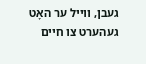געבן, ווייל ער האָט געהערט צו חיים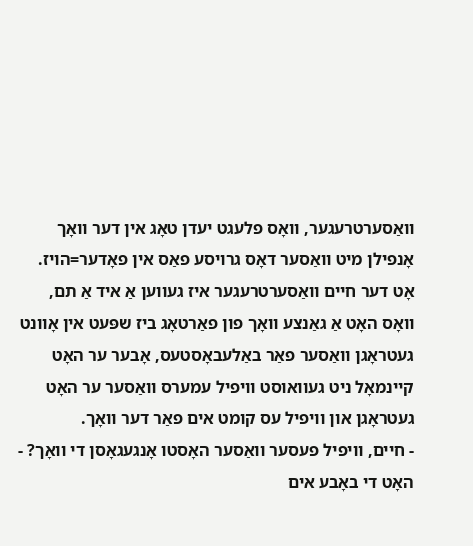וואַסערטרעגער, וואָס פלעגט יעדן טאָג אין דער וואָך אָנפילן מיט וואַסער דאָס גרויסע פאַס אין פאָדער=הויז. אָט דער חיים וואַסערטרעגער איז געווען אַ איד אַ תם, וואָס האָט אַ גאַנצע וואָך פון פאַרטאָג ביז שפּעט אין אָוונט געטראָגן וואַסער פאַר באַלעבאָסטעס, אָבער ער האָט קיינמאָל ניט געוואוסט וויפיל עמערס וואַסער ער האָט געטראָגן און וויפיל עס קומט אים פאַר דער וואָך.
- חיים, וויפיל פעסער וואַסער האָסטו אָנגעגאָסן די וואָך? - האָט די באָבע אים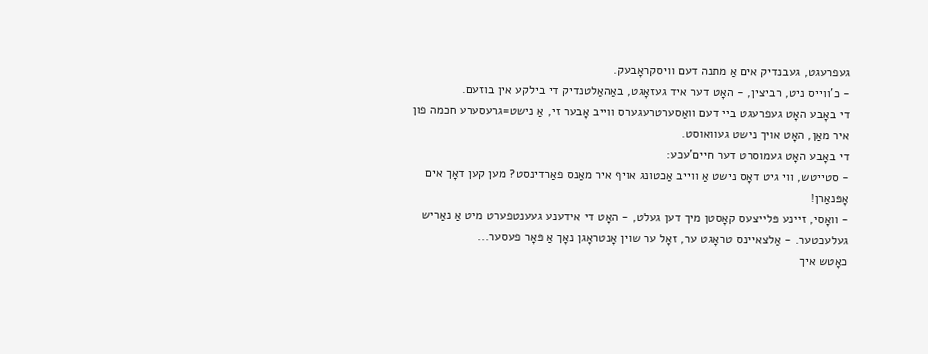געפרעגט, געבנדיק אים אַ מתנה דעם וויסקראָבעק.
- כ'ווייס ניט, רביצין, - האָט דער איד געזאָגט, באַהאַלטנדיק די בילקע אין בוזעם.
די באָבע האָט געפרעגט ביי דעם וואַסערטרעגערס ווייב אָבער זי, אַ נישט=גרעסערע חכמה פון איר מאַן, האָט אויך נישט געוואוסט.
די באָבע האָט געמוסרט דער חיים'עכע:
- סטייטש, ווי גיט דאָס נישט אַ ווייב אַכטונג אויף איר מאַנס פאַרדינסט? מען קען דאָך אים אָפּנאַרן!
- וואָסי, זיינע פּלייצעס קאָסטן מיך דען געלט, - האָט די אידענע געענטפערט מיט אַ נאַריש געלעכטער. - אַלצאיינס טראָגט ער, זאָל ער שוין אָנטראָגן נאָך אַ פּאָר פעסער...
כאָטש איך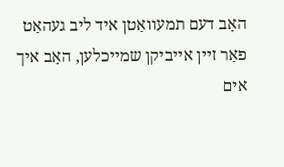האָב דעם תמעוואַטן איד ליב געהאַט פאַר זיין אייביקן שמייכלען, האָב איך אים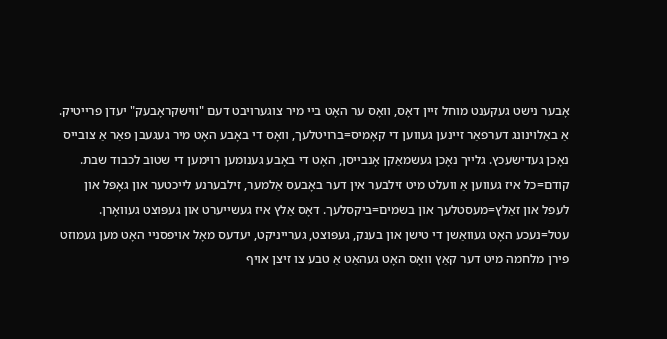אָבער נישט געקענט מוחל זיין דאָס, וואָס ער האָט ביי מיר צוגערויבט דעם "ווישקראָבעק" יעדן פרייטיק. אַ באַלוינונג דערפאַר זיינען געווען די קאָמיס=ברויטלעך, וואָס די באָבע האָט מיר געגעבן פאַר אַ צובייס נאָכן געדישעכץ. גלייך נאָכן געשמאַקן אָנבייסן, האָט די באָבע גענומען רוימען די שטוב לכבוד שבת. קודם=כל איז געווען אַ וועלט מיט זילבער אין דער באָבעס אַלמער, זילבערנע לייכטער און גאָפּל און לעפל און זאַלץ=מעסטלעך און בשמים=ביקסלעך. דאָס אַלץ איז געשייערט און געפּוצט געוואָרן. עטל=נעכע האָט געוואַשן די טישן און בענק, געפּוצט, גערייניקט, יעדעס מאָל אויפסניי האָט מען געמוזט פירן מלחמה מיט דער קאַץ וואָס האָט געהאַט אַ טבע צו זיצן אויף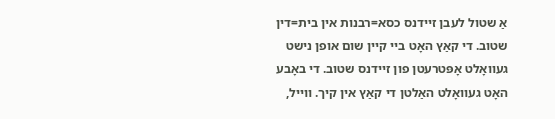אַ שטול לעבן זיידנס כסא=רבנות אין בית=דין שטוב. די קאַץ האָט ביי קיין שום אופן נישט געוואָלט אָפּטרעטן פון זיידנס שטוב. די באָבע האָט געוואָלט האַלטן די קאַץ אין קיך. ווייל,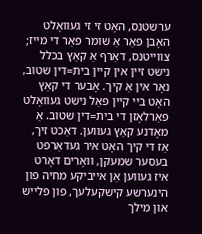ערשטנס, האָט זי זי געוואָלט האָבן פאַר אַ שומר פאַר די מייז; צווייטנס, דאַרף אַ קאַץ בכלל נישט זיין אין קיין בית=דין שטוב, נאָר אין אַ קיך. אָבער די קאַץ האָט ביי קיין פאַל נישט געוואָלט פאַרלאָזן די בית=דין שטוב. אַ מאָדנע קאַץ געווען. דאַכט זיך, אַז די קיך האָט איר געדאַרפט בעסער שמעקן, וואָרים דאָרט איז געווען אַן אייביקע מחיה פון הינערשע קישקעלעך, פון פלייש און מילך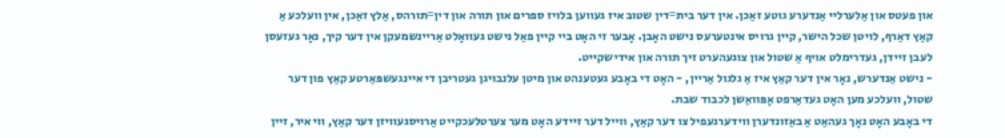און פעטס און אַלערליי אַנדערע גוטע זאַכן. אין דער בית=דין שטוב איז געווען בלויז ספרים און תורה און דין=תורהס, אַלץ זאַכן, אין וועלכע אַ קאַץ דאַרף, לויטן שכל הישר, קיין גרויס אינטערעס נישט האָבן. אָבער זי האָט ביי קיין פאַל נישט געוואָלט אַריינשמעקן אין דער קיך, נאָר געזעסן לעבן זיידן, געדרימלט אויף אַ שטול און צוגעהערט זיך תורה און אידישקייט.
- נישט אַנדערש, נאָר אין דער קאַץ איז אַ גלגול אַריין, - האָט די באָבע געטענהט און מיטן עלנבויגן געטריבן די איינגעשפּאַרטע קאַץ פון דער שטול, וועלכע מען האָט געדאַרפט אָפּוואַשן לכבוד שבת.
די באָבע האָט נאָך געהאַט אַ באַזונדערן ווידערגעפיל צו דער קאַץ, ווייל דער זיידע האָט מער צערטלעכקייט אַרויסגעוויזן דער קאַץ, ווי איר, זיין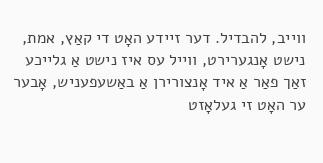ווייב, להבדיל. דער זיידע האָט די קאַץ, אמת, נישט אָנגערירט, ווייל עס איז נישט אַ גלייכע זאַך פאַר אַ איד אָנצורירן אַ באַשעפעניש, אָבער ער האָט זי געלאָזט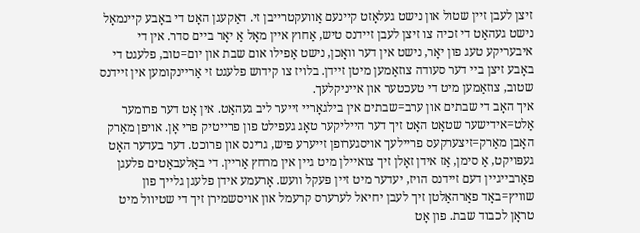זיצן לעבן זיין שטול און נישט געלאָזט קיינעם אַוועקטרייבן זי. דאַקעגן האָט די באָבע קיינמאָל נישט געהאַט די זכיה צו זיצן לעבן זיידנס טיש, אַחוץ איין מאָל אַ יאָר ביים סדר. אין די איבעריקע טעג פון יאָר, נישט אין דער וואָכן, נישט אַפילו אום שבת און יום=טוב, פלעגט די באָבע זיצן ביי דער סעודה צוזאַמען מיטן זיידן. בלויז צו קידוש פלעגט זי אַריינקומען אין זיידנס שטוב, צוזאַמען מיט די טעכטער און אייניקלעך.
איך האָב די שבתים און ערב=שבתים אין בילגאָריי זייער ליב געהאַט. אין אָט דער פרומער אַלט=אידישער שטאָט האָט זיך דער הייליקער טאָג געפילט פון פרייטיק פרי אָן. אויפן מאַרק האָבן מאַרק=זיצערקעס פריילעך אויסגערופן זייערע פיש, גרינס און פרוכט. דער בעדער האָט געפּויקט, אַ סימן, אַז אידן זאָלן זיך צואיילן מיט גיין אין מרחץ אַריין. די באַלעבאַטים פלעגן פאַרבייגיין דעם זיידנס הויז, יעדער מיט זיין פּעקל וועש. אָרעמע אידן פלעגן גלייך פון שוויץ=באָד פאַרהאַלטן זיך לעבן יחיאל לערערס קרעמל און אויסשמירן זיך די שטיוול מיט טראָן לכבוד שבת. פון אָט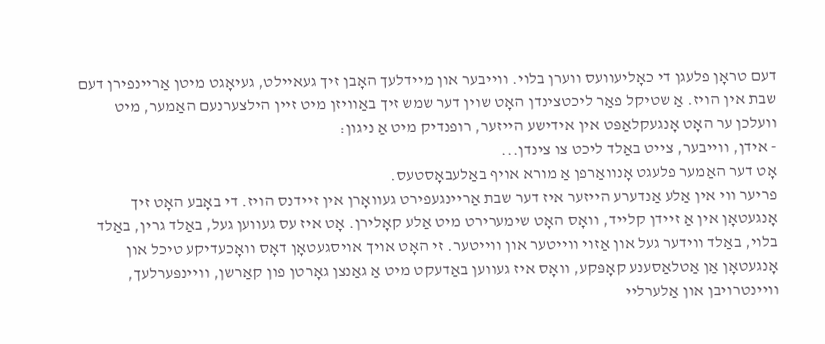דעם טראָן פלעגן די כאָליעוועס ווערן בלוי. ווייבער און מיידלעך האָבן זיך געאיילט, געיאָגט מיטן אַריינפירן דעם שבת אין הויז. אַ שטיקל פאַר ליכטצינדן האָט שוין דער שמש זיך באַוויזן מיט זיין הילצערנעם האַמער, מיט וועלכן ער האָט אָנגעקלאַפּט אין אידישע הייזער, רופנדיק מיט אַ ניגון:
- אידן, ווייבער, צייט באַלד ליכט צו צינדן...
אָט דער האַמער פלעגט אָנוואַרפן אַ מורא אויף באַלעבאָסטעס.
פריער ווי אין אַלע אַנדערע הייזער איז דער שבת אַריינגעפירט געוואָרן אין זיידנס הויז. די באָבע האָט זיך אָנגעטאָן אין אַ זיידן קלייד, וואָס האָט שימערירט מיט אַלע קאָלירן. אָט איז עס געווען געל, באַלד גרין, באַלד בלוי, באַלד ווידער געל און אַזוי ווייטער און ווייטער. זי האָט אויך אויסגעטאָן דאָס וואָכעדיקע טיכל און אָנגעטאָן אַן אַטלאַסענע קאָפּקע, וואָס איז געווען באַדעקט מיט אַ גאַנצן גאָרטן פון קאַרשן, וויינפּערלעך, וויינטרויבן און אַלערליי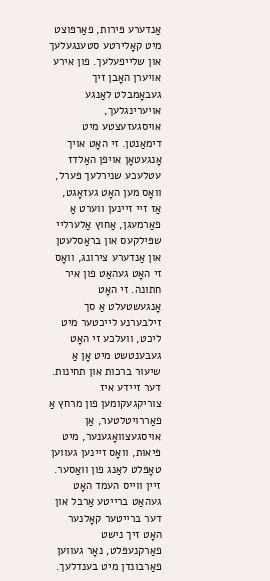אַנדערע פּירות, פאַרפּוצט מיט קאָלירטע סטענגעלעך און שלייפעלעך. פון אירע אויערן האָבן זיך געבאָמבלט לאַנגע אויערינגלעך, אויסגעזעצטע מיט דימאַנטן. זי האָט אויך אָנגעטאָן אויפן האַלדז עטלעכע שנירלעך פּערל, וואָס מען האָט געזאָגט, אַז זיי זיינען ווערט אַ פאַרמעגן, אַחוץ אַלערליי שפּילקעס און בראַסלעטן און אַנדערע צירונג, וואָס זי האָט געהאַט פון איר חתונה. זי האָט אָנגעשטעלט אַ סך זילבערנע לייכטער מיט ליכט, וועלכע זי האָט געבענטשט מיט אָן אַ שיעור ברכות און תחינות.
דער זיידע איז צוריקגעקומען פון מרחץ אַ פאַררויטלטער, אַן אויסגעצוואָגענער, מיט פּיאות, וואָס זיינען געווען טאָפּלט לאַנג פון וואַסער. זיין ווייס העמד האָט געהאַט ברייטע אַרבל און דער ברייטער קאָלנער האָט זיך נישט פאַרקנעפּלט, נאָר געווען פאַרבונדן מיט בענדלעך.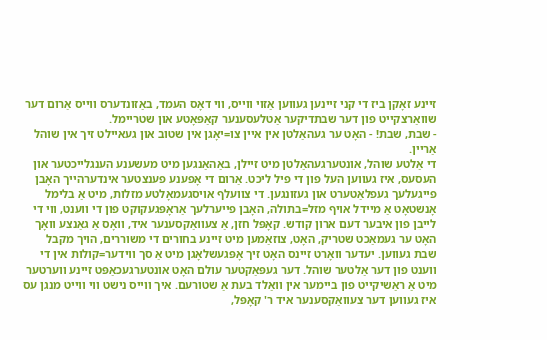זיינע זאָקן ביז די קני זיינען געווען אַזוי ווייס, ווי דאָס העמד, באַזונדערס ווייס אַרום דער שוואַרצקייט פון דער שבתדיקער אַטלעסענער קאַפּאָטע און שטריימל.
- שבת, שבת! - האָט ער געהאַלטן אין איין צו=יאָגן אין שטוב און געאיילט זיך אין שוהל אַריין.
די אַלטע שוהל, אונטערגעהאַלטן מיט זיילן, באַהאַנגען מיט מעשענע הענגלייכטער און העסעס, איז געווען העל פון די פיל ליכט. אַרום די אָפענע פענצטער אינדערהייך האָבן פייגעלעך געפלאַטערט און געזונגען. די צוועלף אויסגעמאָלטע מזלות, מיט אַ בלימל אָנשטאָט אַ מיידל אויף מזל=בתולה, האָבן פייערלעך אַראָפּגעקוקט פון די ווענט, ווי די לייבן פון איבער דעם ארון קודש. קאָפּל חזן, אַ צעוואַקסענער איד, וואָס אַ גאַנצע וואָך האָט ער געמאַכט שטריק, האָט, צוזאַמען מיט זיינע בחורים די משוררים, הויך מקבל שבת געווען. יעדער וואָרט זיינס האָט זיך אָפּגעשלאָגן מיט אַ סך ווידער=קולות אין די ווענט פון דער אַלטער שוהל. דער געפּאַקטער עולם האָט אונטערגעכאַפּט זיינע ווערטער מיט אַ ראַשיקייט פון ביימער אין וואַלד בעת אַ שטורעם. איך ווייס נישט ווי ווייט מנגן עס איז געווען דער צעוואַקסענער איד ר' קאָפּל,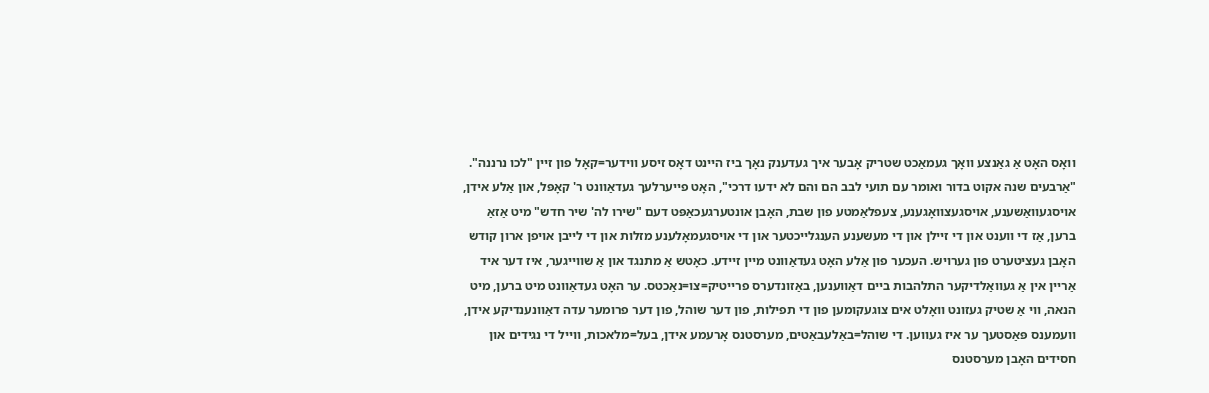וואָס האָט אַ גאַנצע וואָך געמאַכט שטריק אָבער איך געדענק נאָך ביז היינט דאָס זיסע ווידער=קאָל פון זיין "לכו נרננה".
"אַרבעים שנה אקוט בדור ואומר עם תועי לבב הם והם לא ידעו דרכי", האָט פייערלעך געדאַוונט ר' קאָפּל, און אַלע אידן, אויסגעוואַשענע, אויסגעצוואָגענע, צעפלאַמטע פון שבת, האָבן אונטערגעכאַפּט דעם "שירו לה' שיר חדש" מיט אַזאַ ברען, אַז די ווענט און די זיילן און די מעשענע הענגלייכטער און די אויסגעמאָלענע מזלות און די לייבן אויפן ארון קודש האָבן געציטערט פון גערויש. העכער פון אַלע האָט געדאַוונט מיין זיידע. כאָטש אַ מתנגד און אַ שווייגער, איז דער איד אַריין אין אַ געוואַלדיקער התלהבות ביים דאַווענען, באַזונדערס פרייטיק=צו=נאַכטס. ער האָט געדאַוונט מיט ברען, מיט הנאה, ווי אַ שטיק געזונט וואָלט אים צוגעקומען פון די תפילות, פון דער שוהל, פון דער פרומער עדה דאַוונענדיקע אידן, וועמענס פּאַסטעך ער איז געווען. די שוהל=באַלעבאַטים, מערסטנס אָרעמע אידן, בעל=מלאכות, ווייל די נגידים און חסידים האָבן מערסטנס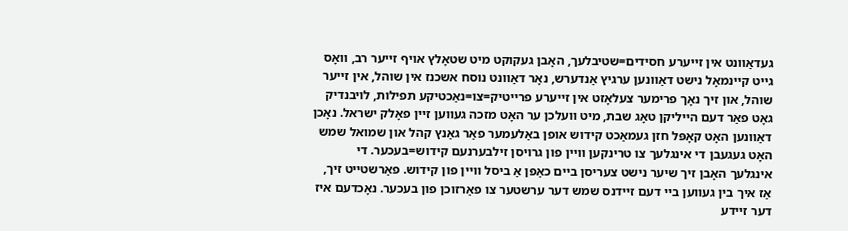געדאַוונט אין זייערע חסידים=שטיבלעך, האָבן געקוקט מיט שטאָלץ אויף זייער רב, וואָס גייט קיינמאָל נישט דאַוונען ערגיץ אַנדערש, נאָר דאַוונט נוסח אשכנז אין שוהל, אין זייער שוהל, און זיך נאָך פרימער צעלאָזט אין זייערע פרייטיק=צו=נאַכטיקע תפילות, לויבנדיק גאָט פאַר דעם הייליקן טאָג שבת, מיט וועלכן ער האָט מזכה געווען זיין פאָלק ישראל. נאָכן דאַוונען האָט קאָפּל חזן געמאַכט קידוש אופן באַלעמער פאַר גאַנץ קהל און שמואל שמש האָט געגעבן די אינגלעך צו טרינקען וויין פון גרויסן זילבערנעם קידוש=בעכער. די אינגלעך האָבן זיך שיער נישט צעריסן ביים כאַפּן אַ ביסל וויין פון קידוש. פאַרשטייט זיך, אַז איך בין געווען ביי דעם זיידנס שמש דער ערשטער צו פאַרזוכן פון בעכער. נאָכדעם איז דער זיידע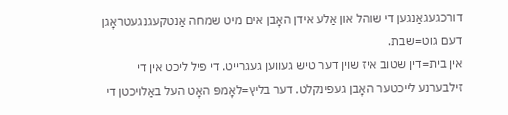דורכגעגאַנגען די שוהל און אַלע אידן האָבן אים מיט שמחה אַנטקעגנגעטראָגן דעם גוט=שבת.
אין בית=דין שטוב איז שוין דער טיש געווען געגרייט. די פיל ליכט אין די זילבערנע לייכטער האָבן געפינקלט. דער בליץ=לאָמפּ האָט העל באַלויכטן די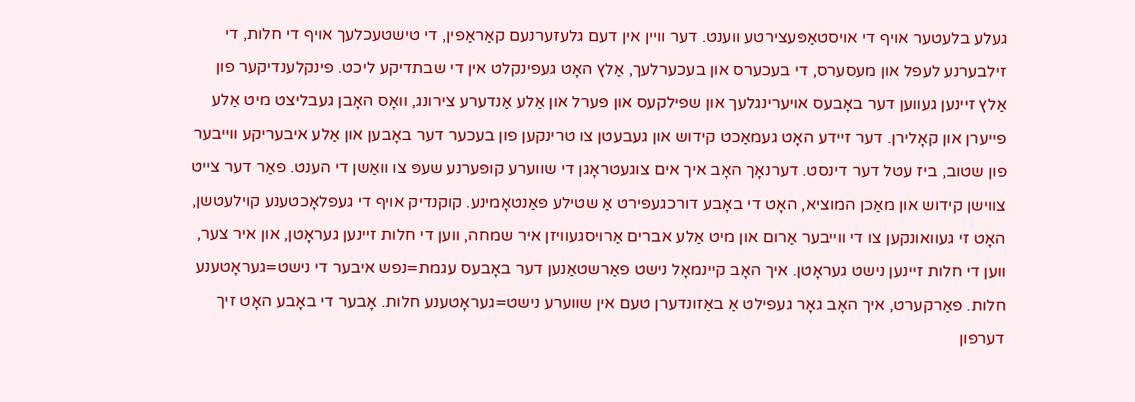געלע בלעטער אויף די אויסטאַפּעצירטע ווענט. דער וויין אין דעם גלעזערנעם קאַראַפין, די טישטעכלעך אויף די חלות, די זילבערנע לעפל און מעסערס, די בעכערס און בעכערלעך, אַלץ האָט געפינקלט אין די שבתדיקע ליכט. פינקלענדיקער פון אַלץ זיינען געווען דער באָבעס אויערינגלעך און שפּילקעס און פּערל און אַלע אַנדערע צירונג, וואָס האָבן געבליצט מיט אַלע פייערן און קאָלירן. דער זיידע האָט געמאַכט קידוש און געבעטן צו טרינקען פון בעכער דער באָבען און אַלע איבעריקע ווייבער פון שטוב, ביז עטל דער דינסט. דערנאָך האָב איך אים צוגעטראָגן די שווערע קופּערנע שעפּ צו וואַשן די הענט. פאַר דער צייט צווישן קידוש און מאַכן המוציא, האָט די באָבע דורכגעפירט אַ שטילע פּאַנטאָמינע. קוקנדיק אויף די געפלאָכטענע קוילעטשן, האָט זי געוואונקען צו די ווייבער אַרום און מיט אַלע אברים אַרויסגעוויזן איר שמחה, ווען די חלות זיינען געראָטן, און איר צער, ווען די חלות זיינען נישט געראָטן. איך האָב קיינמאָל נישט פאַרשטאַנען דער באָבעס עגמת=נפש איבער די נישט=געראָטענע חלות. פאַרקערט, איך האָב גאָר געפילט אַ באַזונדערן טעם אין שווערע נישט=געראָטענע חלות. אָבער די באָבע האָט זיך דערפון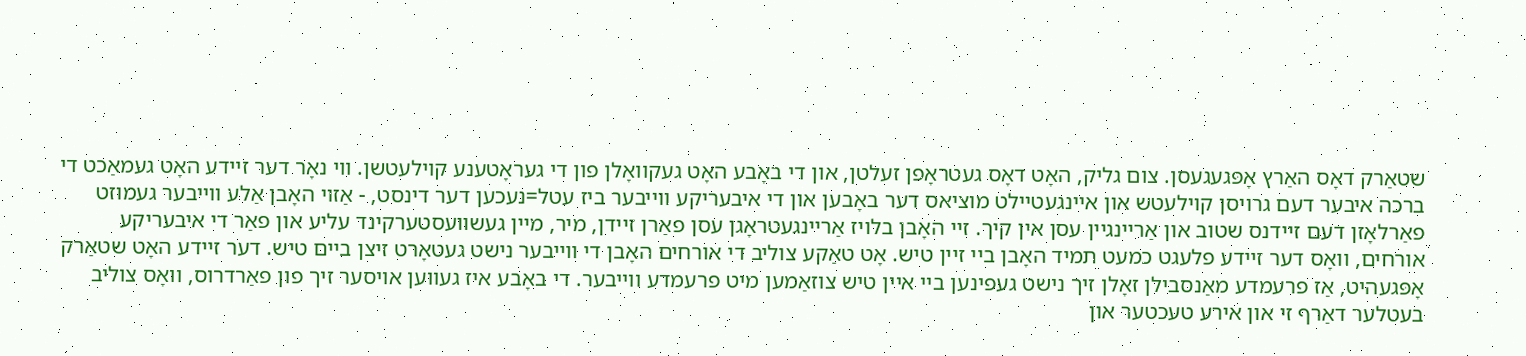שטאַרק דאָס האַרץ אָפּגעגעסן. צום גליק, האָט דאָס געטראָפן זעלטן, און די באָבע האָט געקוואָלן פון די געראָטענע קוילעטשן. ווי נאָר דער זיידע האָט געמאַכט די ברכה איבער דעם גרויסן קוילעטש און איינגעטיילט מוציאס דער באָבען און די איבעריקע ווייבער ביז עטל=נעכען דער דינסט, - אַזוי האָבן אַלע ווייבער געמוזט פאַרלאָזן דעם זיידנס שטוב און אַריינגיין עסן אין קיך. זיי האָבן בלויז אַריינגעטראָגן עסן פאַרן זיידן, מיר, מיין געשוועסטערקינד עליע און פאַר די איבעריקע אורחים, וואָס דער זיידע פלעגט כמעט תמיד האָבן ביי זיין טיש. אָט טאַקע צוליב די אורחים האָבן די ווייבער נישט געטאָרט זיצן ביים טיש. דער זיידע האָט שטאַרק אָפּגעהיט, אַז פרעמדע מאַנסבילן זאָלן זיך נישט געפינען ביי איין טיש צוזאַמען מיט פרעמדע ווייבער. די באָבע איז געווען אויסער זיך פון פאַרדרוס, וואָס צוליב בעטלער דאַרף זי און אירע טעכטער און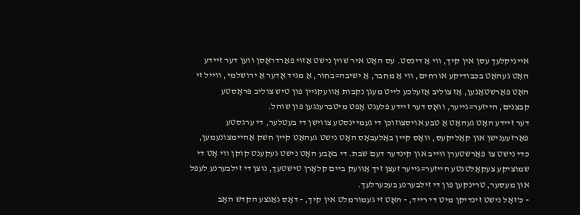אייניקלעך עסן אין קיך, ווי אַ דינסט. עס האָט איר שוין נישט אַזוי פאַרדראָסן ווען דער זיידע האָט געהאַט בכבודיקע אורחים, ווי אַ מחבר, אַ ישיבה=בחור, אַ מגיד אָדער אַ ירושלמי, ווייל זי האָט פאַרשטאַנען, אַז צוליב אַזעלכע לייט מעגן נקבות אַוועקגיין פון טיש צוליב פּראָסטע קבצנים, הייזער=גייער, וואָס דער זיידע פלעגט אָפט מיטברענגען פון שוהל.
דער זיידע האָט געהאַט אַ טבע אויסצוזוכן די געמיינסטע צווישן די בעטלער, די ערגסטע פאַרזעענישן און קאַליקעס, וואָס קיין באַלעבאָס האָט נישט געהאַט קיין חשק אַהיימצונעמען, כדי נישט צו פאַרשטערן ווייב און קינדער דעם שבת. די באָבע האָט נישט געקענט קוקן ווי אָט די שמוציקע צעקאָלטנטע הייזער=גייער זעצן זיך אַוועק ביים קלאָרן טישטעך, נוצן די זילבערנע לעפל און מעסער, טרינקען פון די זילבערנע בעכערלעך.
- כ'זאָל נישט זינדיקן מיט די רייד, - האָט זי געמורמלט אין קיך, - דאָס גאַנצע הקדש האָב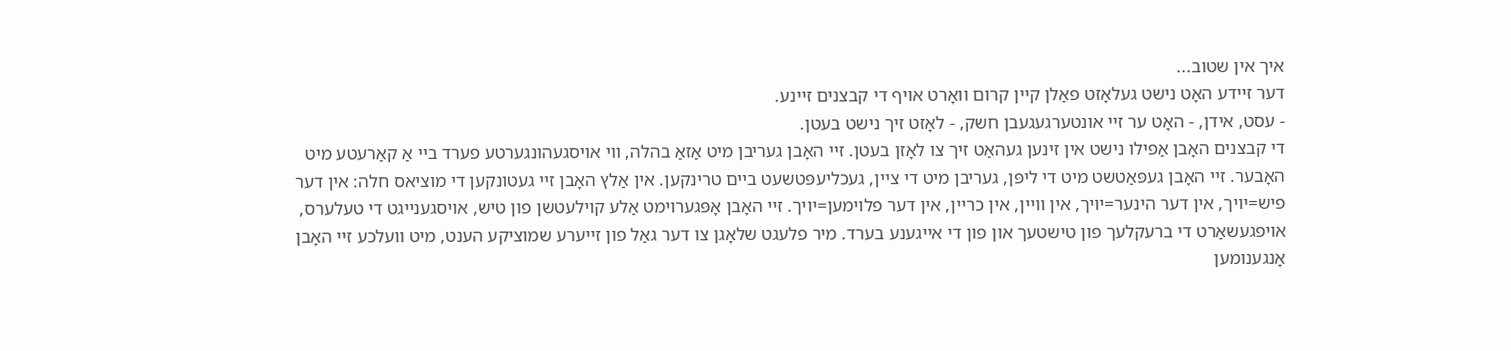איך אין שטוב...
דער זיידע האָט נישט געלאָזט פאַלן קיין קרום וואָרט אויף די קבצנים זיינע.
- עסט, אידן, - האָט ער זיי אונטערגעגעבן חשק, - לאָזט זיך נישט בעטן.
די קבצנים האָבן אַפילו נישט אין זינען געהאַט זיך צו לאָזן בעטן. זיי האָבן געריבן מיט אַזאַ בהלה, ווי אויסגעהונגערטע פערד ביי אַ קאַרעטע מיט האָבער. זיי האָבן געפּאַטשט מיט די ליפּן, געריבן מיט די ציין, געכליעפּטשעט ביים טרינקען. אין אַלץ האָבן זיי געטונקען די מוציאס חלה: אין דער פיש=יויך, אין דער הינער=יויך, אין וויין, אין כריין, אין דער פלוימען=יויך. זיי האָבן אָפּגערוימט אַלע קוילעטשן פון טיש, אויסגענייגט די טעלערס, אויפגעשאַרט די ברעקלעך פון טישטעך און פון די אייגענע בערד. מיר פלעגט שלאָגן צו דער גאַל פון זייערע שמוציקע הענט, מיט וועלכע זיי האָבן אָנגענומען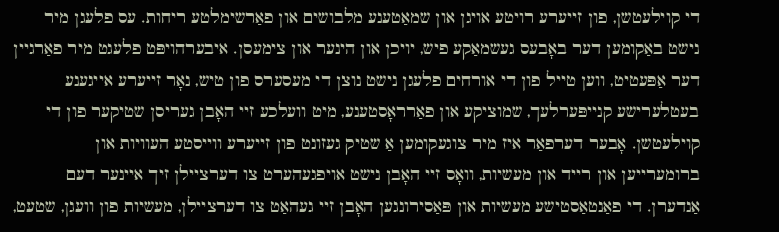די קוילעטשן, פון זייערע רויטע אויגן און שמאַטענע מלבושים און פאַרשימלטע ריחות. עס פלעגן מיר נישט באַקומען דער באָבעס געשמאַקע פיש, יויכן און הינער און צימעסן. איבערהויפּט פלעגט מיר פאַרגיין דער אַפּעטיט, ווען טייל פון די אורחים פלעגן נישט נוצן די מעסערס פון טיש, נאָר זייערע אייגענע בעטלערישע קנייפּערלעך, שמוציקע און פאַרראָסטענע, מיט וועלכע זיי האָבן געריסן שטיקער פון די קוילעטשן. אָבער דערפאַר איז מיר צוגעקומען אַ שטיק געזונט פון זייערע ווייסטע העוויות און ברומערייען און רייד און מעשיות, וואָס זיי האָבן נישט אויפגעהערט צו דערציילן זיך איינער דעם אַנדערן. די פאַנטאַסטישע מעשיות און פּאַסירונגען האָבן זיי געהאַט צו דערציילן, מעשיות פון וועגן, שטעט,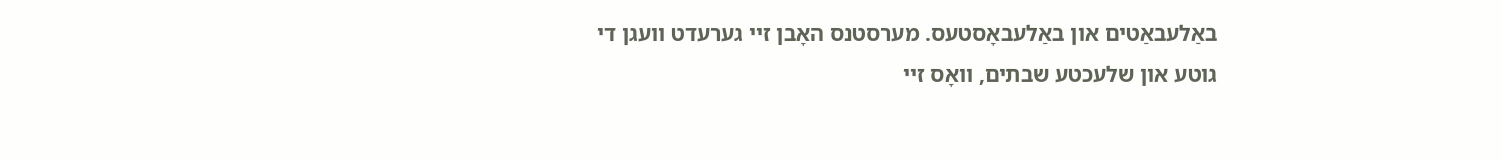באַלעבאַטים און באַלעבאָסטעס. מערסטנס האָבן זיי גערעדט וועגן די גוטע און שלעכטע שבתים, וואָס זיי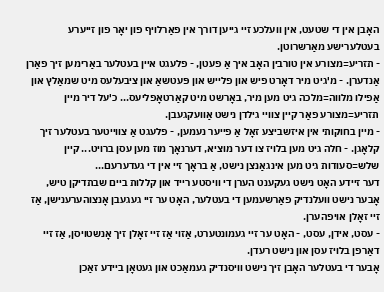האָבן אין די שטעט, אין וועלכע זיי גייען דורך אין פאַרלויף פון יאָר פון זייערע בעטלערישע מאַרשרוטן.
- תזריע=מצורע אין טורבין האָב איך אַ פעטן, - פלעגט איין בעטלער באַרימען זיך פאַרן אַנדערן. - מ'גיט מיר דאָרט פיש און פלייש און פּעטשאַ און ציבעלעס מיט שמאַלץ און אַפילו מלווה=מלכה גיט מען מיר, באָרשט מיט קאַרטאָפליעס... כ'על דיר מיין תזריע=מצורע פאַר קיין צוויי גילדן נישט אַוועקגעבן.
- מיין בחוקותי אין איזשביצע זאָל אַ פייער נעמען, - פלעגט אַ צווייטער בעטלער זיך קלאָגן. - חלה גיט מען בלויז צו דער מוציא, דערנאָך מוז מען עסן ברויט... קיין שלש=סעודות גיט מען אינגאַנצן נישט, אַ בראָך זיי אין די געדערעם...
דער זיידע האָט נישט געקענט הערן די וויסטע רייד און קללות ביים שבתדיקן טיש, אָבער נישט וועלנדיק פאַרשעמען די בעטלער, האָט ער זיי געגעבן אָנצוהערענישן, אַז זיי זאָלן אויפהערן.
- עסט, אידן, עסט, - האָט ער זיי געמונטערט, אַזוי אַז זיי זאָלן זיך אָנשטויסן, אַז זיי דאַרפן בלויז עסן און נישט רעדן.
אָבער די בעטלער האָבן זיך נישט וויסנדיק געמאַכט און געטאָן ביידע זאַכן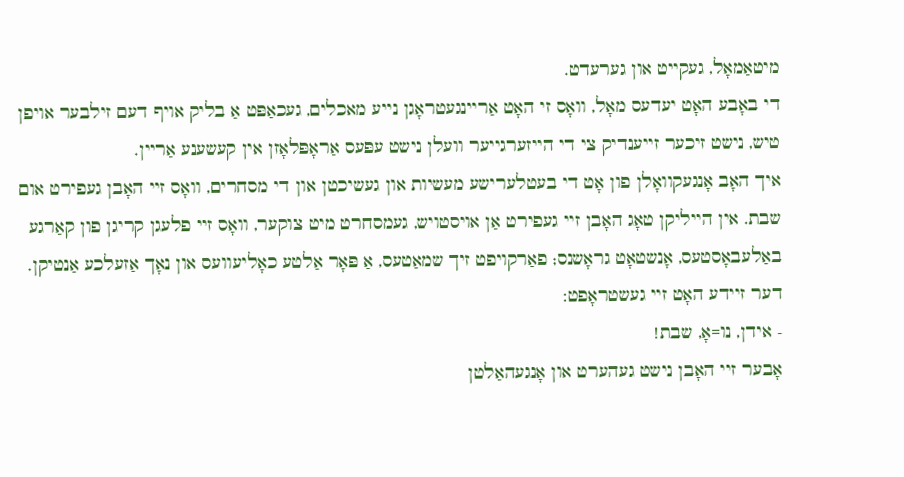מיטאַמאָל, געקייט און גערעדט.
די באָבע האָט יעדעס מאָל, וואָס זי האָט אַריינגעטראָגן נייע מאכלים, געכאַפּט אַ בליק אויף דעם זילבער אויפן טיש, נישט זיכער זייענדיק צי די הייזערגייער וועלן נישט עפּעס אַראָפּלאָזן אין קעשענע אַריין.
איך האָב אָנגעקוואָלן פון אָט די בעטלערישע מעשיות און געשיכטן און די מסחרים, וואָס זיי האָבן געפירט אום שבת. אין הייליקן טאָג האָבן זיי געפירט אַן אויסטויש, געמסחרט מיט צוקער, וואָס זיי פלעגן קריגן פון קאַרגע באַלעבאָסטעס, אָנשטאָט גראָשנס; פאַרקויפט זיך שמאַטעס, אַ פּאָר אַלטע כאָליעוועס און נאָך אַזעלכע אַנטיקן. דער זיידע האָט זיי געשטראָפט:
- אידן, נו=אָ, שבת!
אָבער זיי האָבן נישט געהערט און אָנגעהאַלטן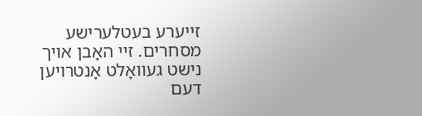זייערע בעטלערישע מסחרים. זיי האָבן אויך נישט געוואָלט אָנטרויען דעם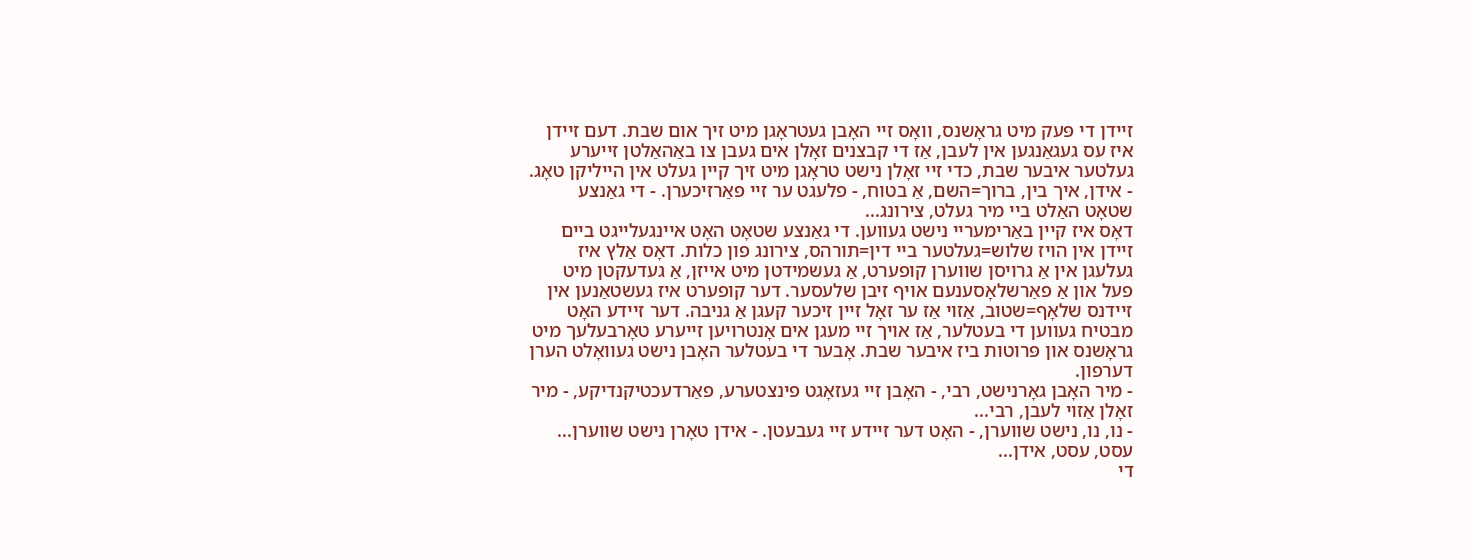זיידן די פּעק מיט גראָשנס, וואָס זיי האָבן געטראָגן מיט זיך אום שבת. דעם זיידן איז עס געגאַנגען אין לעבן, אַז די קבצנים זאָלן אים געבן צו באַהאַלטן זייערע געלטער איבער שבת, כדי זיי זאָלן נישט טראָגן מיט זיך קיין געלט אין הייליקן טאָג.
- אידן, איך בין, ברוך=השם, אַ בטוח, - פלעגט ער זיי פאַרזיכערן. - די גאַנצע שטאָט האַלט ביי מיר געלט, צירונג...
דאָס איז קיין באַרימעריי נישט געווען. די גאַנצע שטאָט האָט איינגעלייגט ביים זיידן אין הויז שלוש=געלטער ביי דין=תורהס, צירונג פון כלות. דאָס אַלץ איז געלעגן אין אַ גרויסן שווערן קופערט, אַ געשמידטן מיט אייזן, אַ געדעקטן מיט פעל און אַ פאַרשלאָסענעם אויף זיבן שלעסער. דער קופערט איז געשטאַנען אין זיידנס שלאָף=שטוב, אַזוי אַז ער זאָל זיין זיכער קעגן אַ גניבה. דער זיידע האָט מבטיח געווען די בעטלער, אַז אויך זיי מעגן אים אָנטרויען זייערע טאָרבעלעך מיט גראָשנס און פּרוטות ביז איבער שבת. אָבער די בעטלער האָבן נישט געוואָלט הערן דערפון.
- מיר האָבן גאָרנישט, רבי, - האָבן זיי געזאָגט פינצטערע, פאַרדעכטיקנדיקע, - מיר זאָלן אַזוי לעבן, רבי...
- נו, נו, נישט שווערן, - האָט דער זיידע זיי געבעטן. - אידן טאָרן נישט שווערן... עסט, עסט, אידן...
די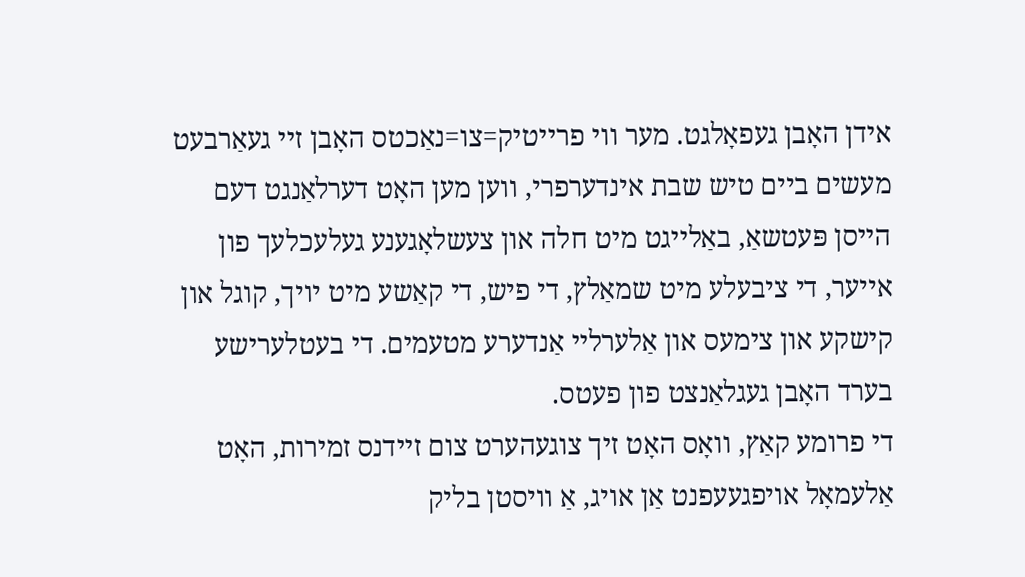אידן האָבן געפאָלגט. מער ווי פרייטיק=צו=נאַכטס האָבן זיי געאַרבעט מעשים ביים טיש שבת אינדערפרי, ווען מען האָט דערלאַנגט דעם הייסן פּעטשאַ, באַלייגט מיט חלה און צעשלאָגענע געלעכלעך פון אייער, די ציבעלע מיט שמאַלץ, די פיש, די קאַשע מיט יויך, קוגל און קישקע און צימעס און אַלערליי אַנדערע מטעמים. די בעטלערישע בערד האָבן געגלאַנצט פון פעטס.
די פרומע קאַץ, וואָס האָט זיך צוגעהערט צום זיידנס זמירות, האָט אַלעמאָל אויפגעעפנט אַן אויג, אַ וויסטן בליק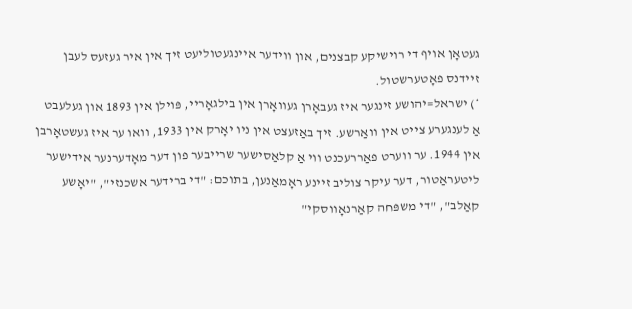געטאָן אויף די רוישיקע קבצנים, און ווידער איינגעטוליעט זיך אין איר געזעס לעבן זיידנס פאָטערשטול.
*) ישראל=יהושע זינגער איז געבאָרן געוואָרן אין בילגאָריי, פּוילן אין 1893 און געלעבט אַ לענגערע צייט אין וואַרשע. זיך באַזעצט אין ניו יאָרק אין 1933, וואו ער איז געשטאָרבן אין 1944. ער ווערט פאַררעכנט ווי אַ קלאַסישער שרייבער פון דער מאָדערנער אידישער ליטעראַטור, דער עיקר צוליב זיינע ראָמאַנען, בתוכם: "די ברידער אשכנזי", "יאָשע קאַלב", "די משפּחה קאַרנאָווסקי"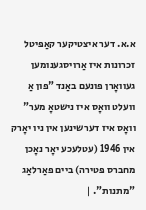א.א. דער איצטיקער קאַפּיטל זכרונות איז אַרויסגענומען געוואָרן פונעם באַנד "פון אַ וועלט וואָס איז נישטאָ מער" וואָס איז דערשינען אין ניו יאָרק אין 1946 (עטלעכע יאָר נאָכן מחברס פּטירה) ביים פאַרלאַג "מתנות". |